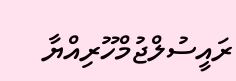ރައީސުލްޖުމްހޫރިއްޔާ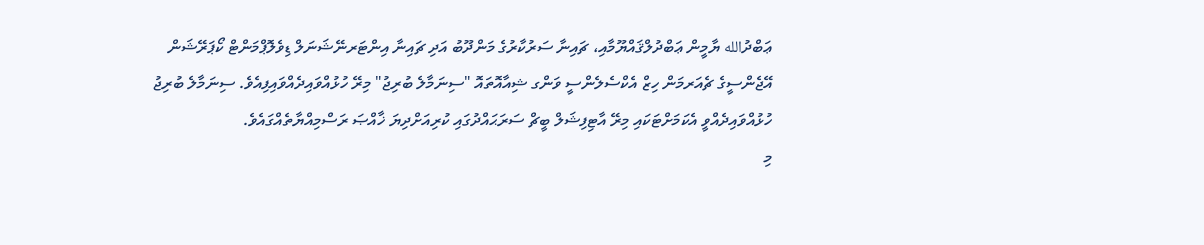ޢަބްދުالله ޔާމީން ޢަބްދުލްޤައްޔޫމާއި، ޗައިނާ ސަރުކާރުގެ މަންދޫބު އަދި ޗައިނާ އިންޓަރނޭޝަނަލް ޑިވެލޮޕްމަންޓް ކޯޕަރޭޝަން އޭޖެންސީގެ ޗެއަރމަން ހިޒް އެކްސެލެންސީ ވަންގ ޝިއާއޮތައޮ "ސިނަމާލެ ބުރިޖު" މިރޭ ހުޅުއްވައިދެއްވައިފިއެވެ. ސިނަމާލެ ބުރިޖު ހުޅުއްވައިދެއްވީ އެކަމަށްޓަކައި މިރޭ އާޓިފިޝަލް ބީޗް ސަރަޙައްދުގައި ކުރިއަށްދިޔަ ޚާއްޞަ ރަސްމިއްޔާތެއްގައެވެ.
މި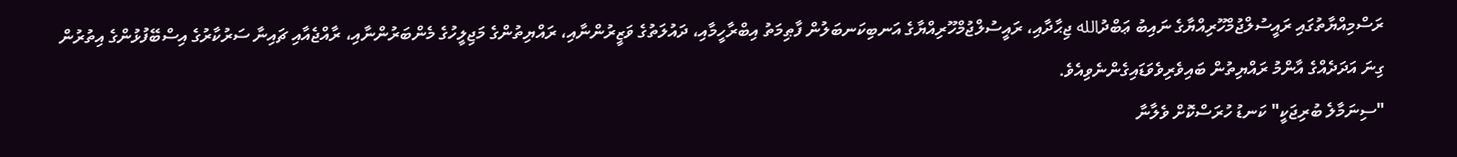ރަސްމިއްޔާތުގައި ރައީސުލްޖުމްހޫރިއްޔާގެ ނައިބު ޢަބްދުالله ޖިޙާދާއި، ރައީސުލްޖުމްހޫރިއްޔާގެ އަނބިކަނބަލުން ފާޠިމަތު އިބްރާހީމާއި، ދައުލަތުގެ ވަޒީރުންނާއި، ރައްޔިތުންގެ މަޖިލީހުގެ މެންބަރުންނާއި، ރާއްޖެއާއި ޗައިނާ ސަރުކާރުގެ އިސްބޭފުޅުންގެ އިތުރުން ގިނަ އަދަދެއްގެ އާންމު ރައްޔިތުން ބައިވެރިވެވަޑައިގެންނެވިއެވެ.
"ސިނަމާލެ ބުރިޖަކީ" ކަނޑު ހުރަސްކޮށް ވެލާނާ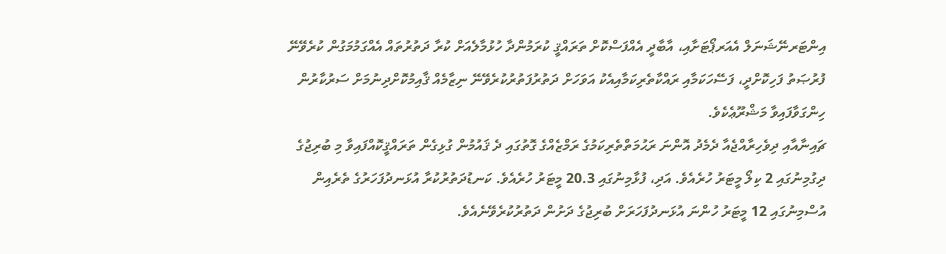އިންޓަރނޭޝަނަލް އެއަރޕޯޓަށާއި، އާބާދީ އެއްފަސްކޮށް ތަރައްޤީ ކުރަމުންދާ ހުޅުމާލެއަށް ކުރާ ދަތުރުތައް އެއްގަމުމަގުން ކުރެވޭނޭ ފުރުޞަތު ފަހިކޮށްދީ، ފަސޭހަކަމާއި ރައްކާތެރިކަމާއިއެކު އަވަހަށް ދަތުރުފަތުރުކުރެވޭނޭ ނިޒާމެއް ޤާއިމުކޮށްދިނުމަށް ސަރުކާރުން ހިންގަވާފައިވާ މަޝްރޫޢެކެވެ.
ޗައިނާއާއި ދިވެހިރާއްޖެއާ ދެމެދު އޮންނަ ރަޙުމަތްތެރިކަމުގެ ރަމްޒެއްގެ ގޮތުގައި ދެ ޤައުމުން ގުޅިގެން ތަރައްޤީކޮއްފައިވާ މި ބުރިޖުގެ ދިގުމިނުގައި 2 ކިލޯ މީޓަރު ހުރެއެވެ. އަދި، ފުޅާމިނުގައި 20.3 މީޓަރު ހުރެއެވެ. ކަނޑުދަތުރުކުރާ އުޅަނދުފަހަރުގެ ތެރެއިން އުސްމިނުގައި 12 މީޓަރު ހުންނަ އުޅަނދުފަހަރަށް ބުރިޖުގެ ދަށުން ދަތުރުކުރެވޭނެއެވެ.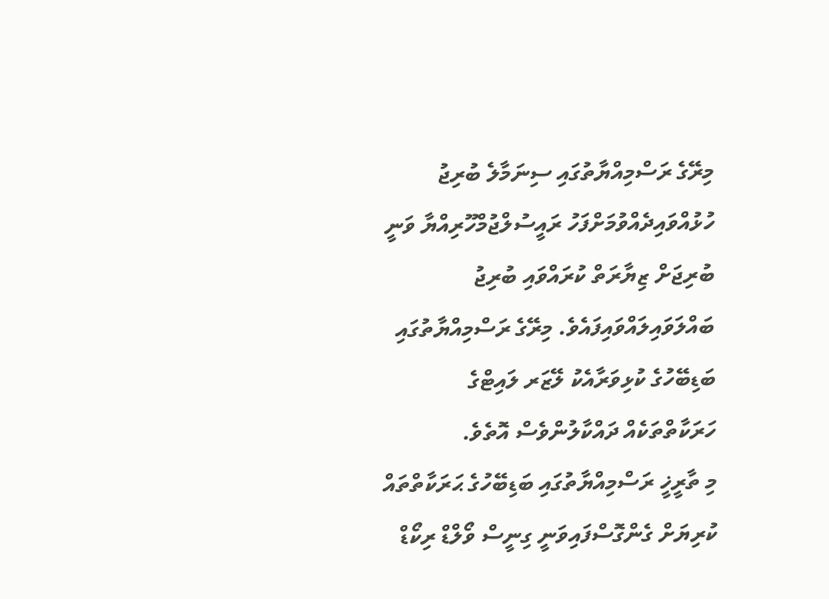މިރޭގެ ރަސްމިއްޔާތުގައި ސިނަމާލެ ބުރިޖު ހުޅުއްވައިދެއްވުމަށްފަހު ރައީސުލްޖުމްހޫރިއްޔާ ވަނީ ބުރިޖަށް ޒިޔާރަތް ކުރައްވައި ބުރިޖު ބައްލަވައިލައްވައިފައެވެ. މިރޭގެ ރަސްމިއްޔާތުގައި ބަޑިބޭހުގެ ކުޅިވަރާއެކު ލޭޒަރ ލައިޓްގެ ހަރަކާތްތަކެއް ދައްކާލުންވެސް އޮތެވެ.
މި ތާރީޚީ ރަސްމިއްޔާތުގައި ބަޑިބޭހުގެ ޙަރަކާތްތައް ކުރިޔަށް ގެންގޮސްފައިވަނީ ގިނީސް ވޯލްޑް ރިކޯޑް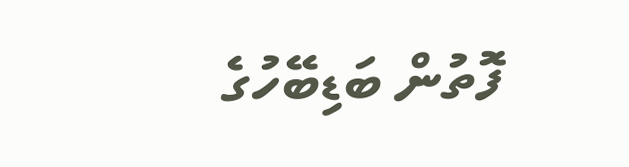ފޮތުން ބަޑިބޭހުގެ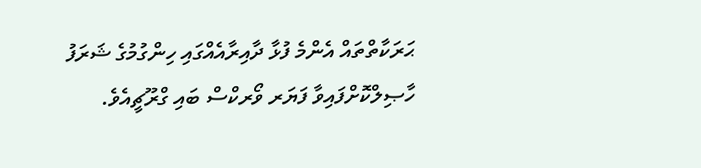ޙަރަކާތްތައް އެންމެ ފުޅާ ދާއިރާއެއްގައި ހިންގުމުގެ ޝަރަފު ހާޞިލްކޮށްފައިވާ ފަޔަރ ވޯރކްސް ބައި ގްރޫޗީއެވެ.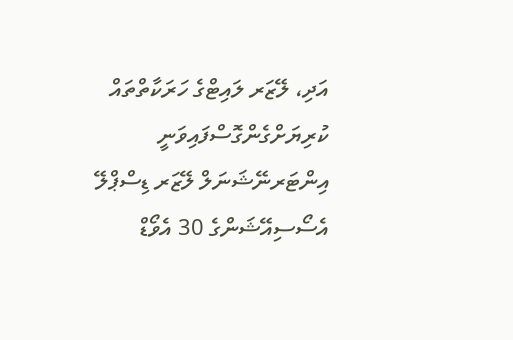އަދި، ލޭޒަރ ލައިޓްގެ ހަރަކާތްތައް ކުރިޔަށްގެންގޮސްފައިވަނީ އިންޓަރނޭޝަނަލް ލޭޒަރ ޑިސްޕްލޭ އެސޯސިއޭޝަންގެ 30 އެވޯޑް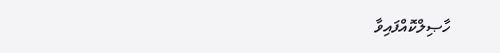ހާޞިލްކޮއްފައިވާ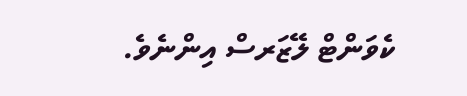ކެވަންޓް ލޭޒަރސް އިންނެވެ.